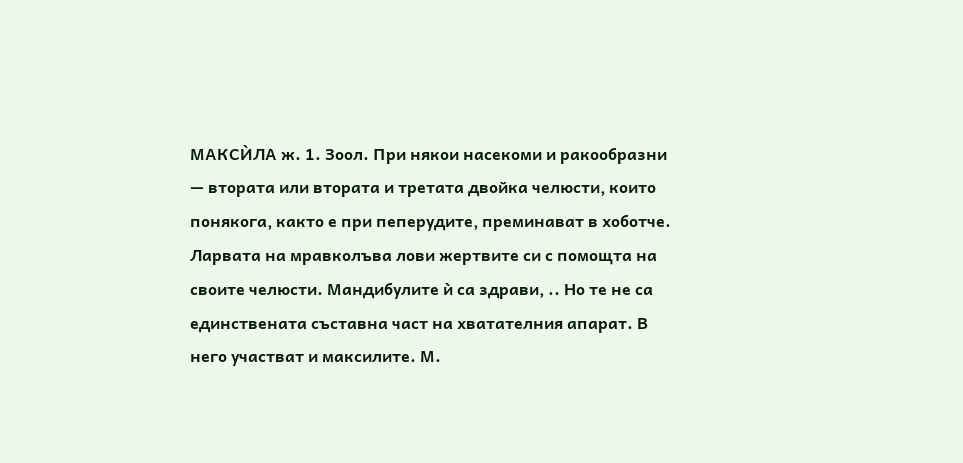МАКСЍЛА ж. 1. Зоол. При някои насекоми и ракообразни — втората или втората и третата двойка челюсти, които понякога, както е при пеперудите, преминават в хоботче. Ларвата на мравколъва лови жертвите си с помощта на своите челюсти. Мандибулите ѝ са здрави, .. Но те не са единствената съставна част на хватателния апарат. В него участват и максилите. М.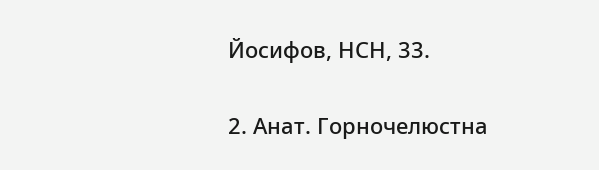Йосифов, НСН, 33.

2. Анат. Горночелюстна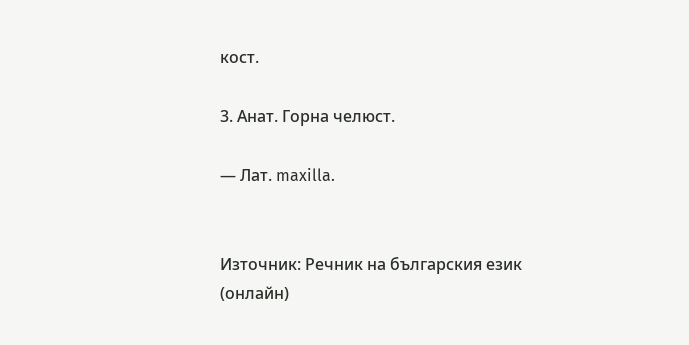кост.

3. Анат. Горна челюст.

— Лат. maxilla.


Източник: Речник на българския език (онлайн)